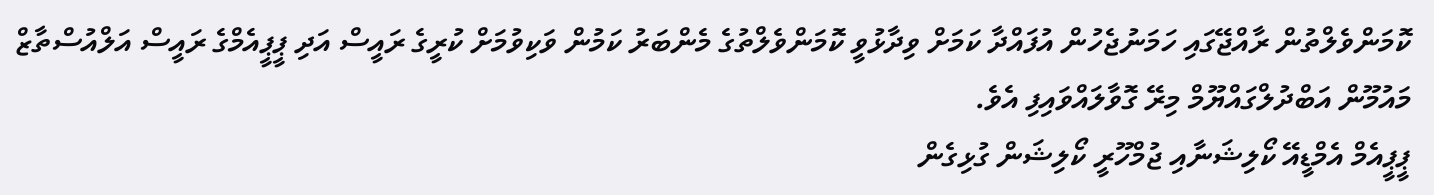ކޮމަންވެލްތުން ރާއްޖޭގައި ހަމަނުޖެހުން އުފައްދާ ކަމަށް ވިދާޅުވީ ކޮމަންވެލްތުގެ މެންބަރު ކަމުން ވަކިވުމަށް ކުރީގެ ރައީސް އަދި ޕީޕީއެމްގެ ރައީސް އަލްއުސްތާޒް މައުމޫން އަބްދުލްގައްޔޫމް މިރޭ ގޮވާލައްވައިފި އެވެ.
ޕީޕީއެމް އެމްޑީއޭ ކޯލިޝަނާއި ޖުމްހޫރީ ކޯލިޝަން ގުޅިގެން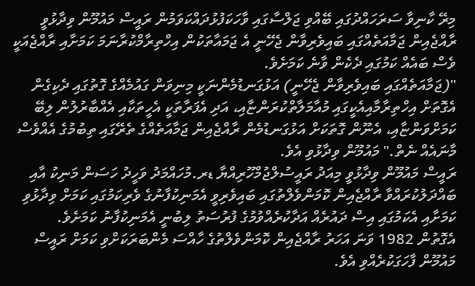މިރޭ ކާނިވާ ސަރަހައްދުގައި ބޭއްވި ޖަލްސާގައި ވާހަކަފުޅުދައްކަވަމުން ރައީސް މައުމޫން ވިދާޅުވީ ރާއްޖެއިން ޖަމާއަތެއްގައި ބައިވެރިވާން ޖެހޭނީ އެ ޖަމައާތަކުން އިހްތިރާމްކުރާނަމަ ކަމަށާއި ރާއްޖެއަކީ ވެސް ބައެއް ކަމުގައި ދެކެން ވާނެ ކަމަށެވެ.
"(ޖަމާއަތެއްގައި ބައިވެރިވާން ޖެހޭނީ) އަޅުގަނޑުމެންނަކީ މިނިވަން ގައުމެއްގެ ގޮތުގައި ދެކިގެން އެގޮތަށް އިހްތިރާމާއިއެކީގައި މުއާމަލާތްކުރަންޏާއި، އަދި އެފަރާތަކީ އެހީތަކާއި އެއްބާރުލުން ލިބޭ ކަމަށްވަންޏާއި، އެނޫން ގޮތަކަށް އަޅުގަނޑުމެން ރާއްޖެއިން ޖަމާއަތެއްގެ ތެރޭގައި ތިބުމުގެ އެއްވެސް މާނައެއް ނެތް." މައުމޫން ވިދާޅުވި އެވެ.
ރައީސް މައުމޫން ވިދާޅުވީ މިއަދު ރައީސުލްޖުމްހޫރިއްޔާ ޑރ.މުހައްމަދު ވަހީދު ހަސަން މަނިކު އާއި ބައްދަލުކުރައްވާ ރާއްޖެއިން ކޮމަންވެލްތުގައި ބައިވެރިވީ އެމަނިކުފާނުގެ ވެރިކަމުގައި ކަމަށް ވިދާޅުވި ކަމަށާއި އެކަމުގައި އިސް ދައުރެއް އަދާކުރެއްވުމުގެ ފުރުސަތު ލިބުނީ އެމަނިކުފާނު ކަމަށެވެ.
އެގޮތުން 1982 ވަނަ އަހަރު ރާއްޖެއިން ކޮމަންވެލްތުގެ ހާއްސަ މެންބަރަކަށްވި ކަމަށް ރައީސް މައުމޫން ފާހަގަކުރެއްވި އެވެ.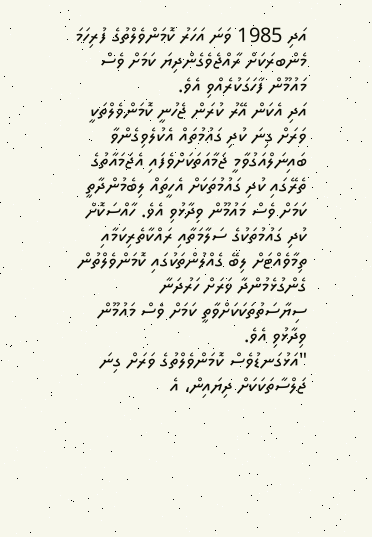އަދި 1985 ވަނަ އަހަރު ކޮމަންވެލްތުގެ ފުރިހަމަ މެންބރަކަށް ރާއްޖެވެގެންދިޔަ ކަމަށް ވެސް މައުމޫން ފާހަގަކުރެއްވި އެވެ.
އަދި އެކަން އޭރު ކުރަން ޖެހުނީ ކޮމަންވެލްތަކީ ވަރަށް ގިނަ ކުދި ގައުމުތައް އެކުލެވިގެންވާ ބައިނަލްއަގުވާމީ ޖަމާއަތަކަށްވެފައި އެޖަމައާތުގެ ތެރޭގައި ކުދި ގައުމުތަކަށް އެހީތައް ލިބެމުންދާތީ ކަމަށް ވެސް މައުމޫން ވިދާޅުވި އެވެ. ހާއްސަކޮށް ކުދި ގައުމުތަކުގެ ސަލާމަތާއި ރައްކާތެރިކަމާއި ތިމާވެއްޓަށް ލިބޭ ގެއްލުންތަކުގައި ކޮމަންވެލްތުން ގެންގުޅެމުންދާ ވަރަށް ހަރުދަނާ ސިޔާސަތުތަކަކަށްވާތީ ކަމަށް ވެސް މައުމޫން ވިދާޅުވި އެވެ.
"އަޅުގަނޑުވެސް ކޮމަންވެލްތުގެ ވަރަށް ގިނަ ޖަލްސާތަކަކަށް ދިޔައިން، އެ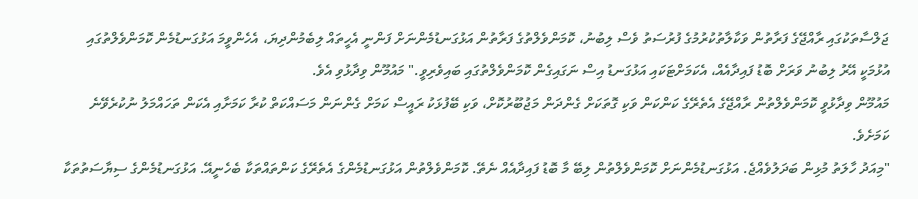ޖަލްސާތަކުގައި ރާއްޖޭގެ ފަރާތުން ވަކާލާތުކުރުމުގެ ފުރުސަތު ވެސް ލިބުނު، ކޮމަންވެލްތުގެ ފަރާތުން އަޅުގަނޑުމެންނަށް ފަންނީ އެހީތައް ލިބެމުންދިޔަ، އެހެންވީމަ އަޅުގަނޑުމެން ކޮމަންވެލްތުގައި އުޅުމަކީ އޭރު ލިބުނު ވަރަށް ބޮޑު ފައިދާއެއް، އެކަމަށްޓަކައި އަޅުގަނޑު އިސް ނަގައިގެން ކޮމަންވެލްތުގައި ބައިވެރިވީ." މައުމޫން ވިދާޅުވި އެވެ.
މައުމޫން ވިދާޅުވީ ކޮމަންވެލްތުން ރާއްޖޭގެ އެތެރޭގެ ކަންކަން ވަކި ގޮތަކަށް ގެންދަން މަޖުބޫރުކޮށް، ވަކި ބޭފުޅަކު ރައީސް ކަމަށް ގެންނަން މަސައްކަތް ކުރާ ކަމަށާއި އެކަން ތަހައްމަލު ނުކުރެވޭނެ ކަމަށެވެ.
"މިއަދު ހާލަތު މުޅިން ބަދަލުވެއްޖެ. އަޅުގަނޑުމެންނަށް ކޮމަންވެލްތުން ލިބޭ މާ ބޮޑު ފައިދާއެއް ނެތޭ. ކޮމަންވެލްތުން އަޅުގަނޑުމެންގެ އެތެރޭގެ ކަންތައްތަކާ ބެހެނީއޭ. އަޅުގަނޑުމެންގެ ސިޔާސަތުތަކާ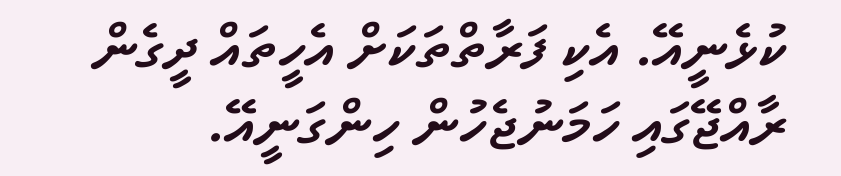ކުޅެނީއޭ. އެކި ފަރާތްތަކަށް އެހީތައް ދީގެން ރާއްޖޭގައި ހަމަނުޖެހުން ހިންގަނީއޭ.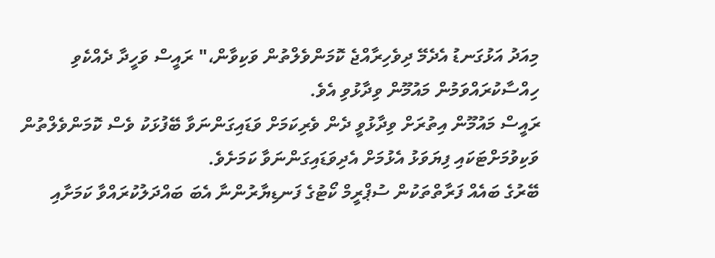މިއަދު އަޅުގަނޑު އެދެމޭ ދިވެހިރާއްޖެ ކޮމަންވެލްތުން ވަކިވާން،" ރައީސް ވަހީދާ ދެއްކެވި ހިއްސާކުރައްވަމުން މައުމޫން ވިދާޅުވި އެވެ.
ރައީސް މައުމޫން އިތުރަށް ވިދާޅުވީ ދެން ވެރިކަމަށް ވަޑައިގަންނަވާ ބޭފުޅަކު ވެސް ކޮމަންވެލްތުން ވަކިވުމަށްޓަކައި ފިޔަވަޅު އެޅުމަށް އެދިވަޑައިގަންނަވާ ކަމަށެވެ.
ބޭރުގެ ބައެއް ފަރާތްތަކުން ސުޕްރީމް ކޯޓުގެ ފަނޑިޔާރުންނާ އެބަ ބައްދަލުކުރައްވާ ކަމަށާއި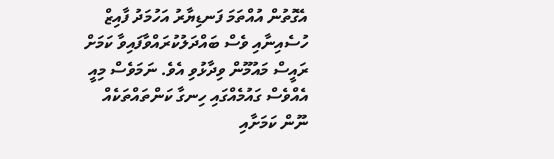އެގޮތުން އުއްތަމަ ފަނޑިޔާރު އަހުމަދު ފާއިޒް ހުސެއިނާއި ވެސް ބައްދަލުކުރައްވާފައިވާ ކަމަށް ރައީސް މައުމޫން ވިދާޅުވި އެވެ. ނަމަވެސް މިއީ އެއްވެސް ގައުމެއްގައި ހިނގާ ކަންތައްތަކެއް ނޫން ކަމަށާއި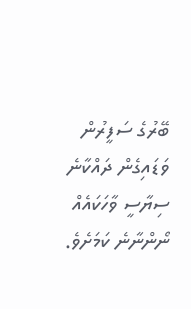ބޭރުގެ ސަފީރުން ވަޑައިގެން ދައްކާނެ ސިޔާސީ ވާހަކައެއް ނޯންނާނެ ކަމަށެވެ.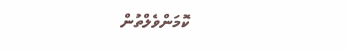ކޮމަންވެލްތުން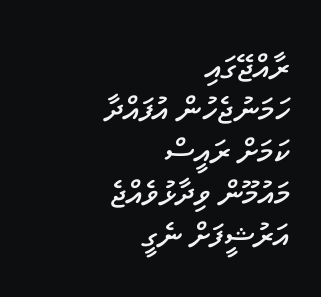ރާއްޖޭގައި ހަމަނުޖެހުން އުފައްދާ ކަމަށް ރައީސް މައުމޫން ވިދާޅުވެއްޖެ
އަރުޝީފަށް ނެގީ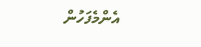އެންމެފަހުން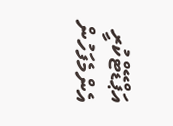އަޕްޑޭޓްކުރީ
އެންމެފަހުން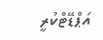އަޕްޑޭޓްކުރީ